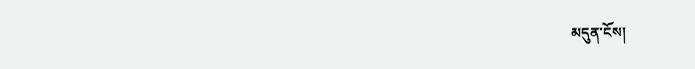མདུན་ངོས།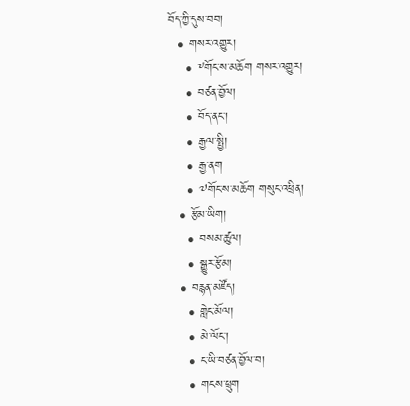བོད་ཀྱི་དུས་བབ།
  • གསར་འགྱུར།
    • ༸གོང་ས་མཆོག གསར་འགྱུར།
    • བཙན་བྱོལ།
    • བོད་ནང་།
    • རྒྱལ་སྤྱི།
    • རྒྱ་ནག
    • ༧གོང་ས་མཆོག གསུང་འཕྲིན།
  • རྩོམ་ཡིག།
    • བསམ་ཚུལ།
    • སྒྱུར་རྩོམ།
  • བརྙན་མཛོད།
    • གླེང་མོལ།
    • མེ་ལོང་།
    • ང་ཡི་བཙན་བྱོལ་བ།
    • གངས་ཕྲུག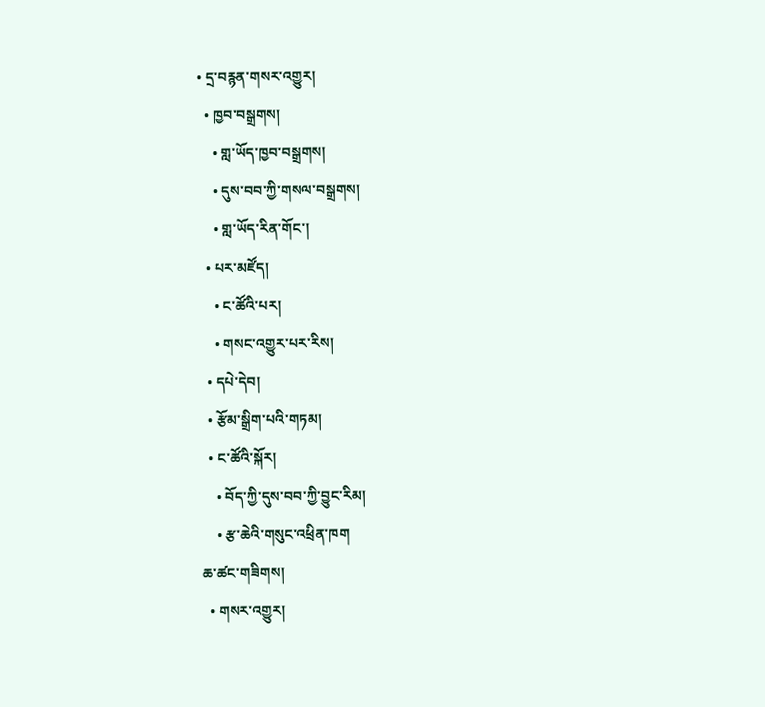• དྲ་བརྙན་གསར་འགྱུར།
  • ཁྱབ་བསྒྲགས།
    • གླ་ཡོད་ཁྱབ་བསྒྲགས།
    • དུས་བབ་ཀྱི་གསལ་བསྒྲགས།
    • གླ་ཡོད་རིན་གོང་།
  • པར་མཛོད།
    • ང་ཚོའི་པར།
    • གསང་འགྱུར་པར་རིས།
  • དཔེ་དེབ།
  • རྩོམ་སྒྲིག་པའི་གཏམ།
  • ང་ཚོའི་སྐོར།
    • བོད་ཀྱི་དུས་བབ་ཀྱི་བྱུང་རིམ།
    • རྩ་ཆེའི་གསུང་འཕྲིན་ཁག
ཆ་ཚང་གཟིགས།
  • གསར་འགྱུར།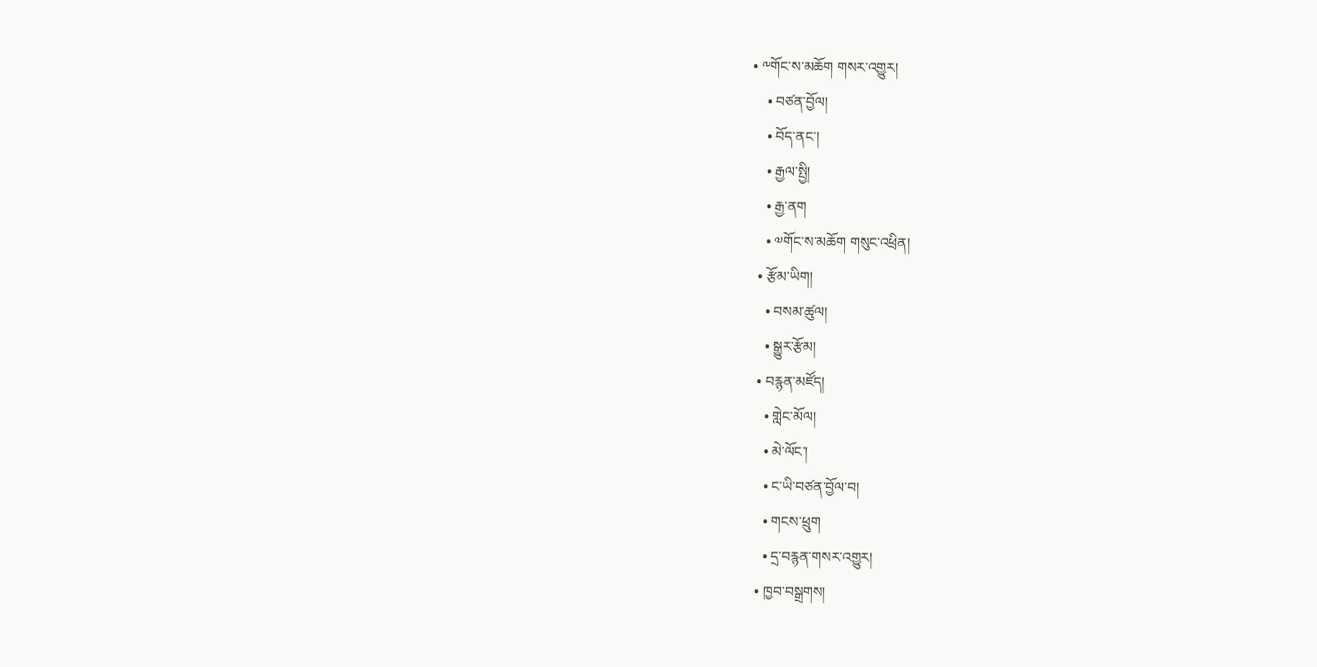• ༸གོང་ས་མཆོག གསར་འགྱུར།
    • བཙན་བྱོལ།
    • བོད་ནང་།
    • རྒྱལ་སྤྱི།
    • རྒྱ་ནག
    • ༧གོང་ས་མཆོག གསུང་འཕྲིན།
  • རྩོམ་ཡིག།
    • བསམ་ཚུལ།
    • སྒྱུར་རྩོམ།
  • བརྙན་མཛོད།
    • གླེང་མོལ།
    • མེ་ལོང་།
    • ང་ཡི་བཙན་བྱོལ་བ།
    • གངས་ཕྲུག
    • དྲ་བརྙན་གསར་འགྱུར།
  • ཁྱབ་བསྒྲགས།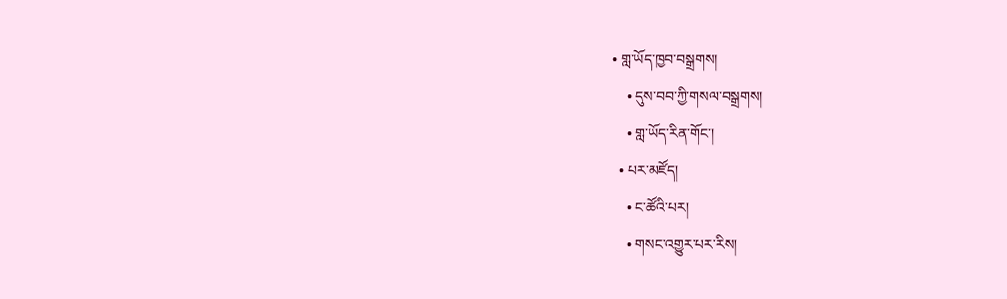• གླ་ཡོད་ཁྱབ་བསྒྲགས།
    • དུས་བབ་ཀྱི་གསལ་བསྒྲགས།
    • གླ་ཡོད་རིན་གོང་།
  • པར་མཛོད།
    • ང་ཚོའི་པར།
    • གསང་འགྱུར་པར་རིས།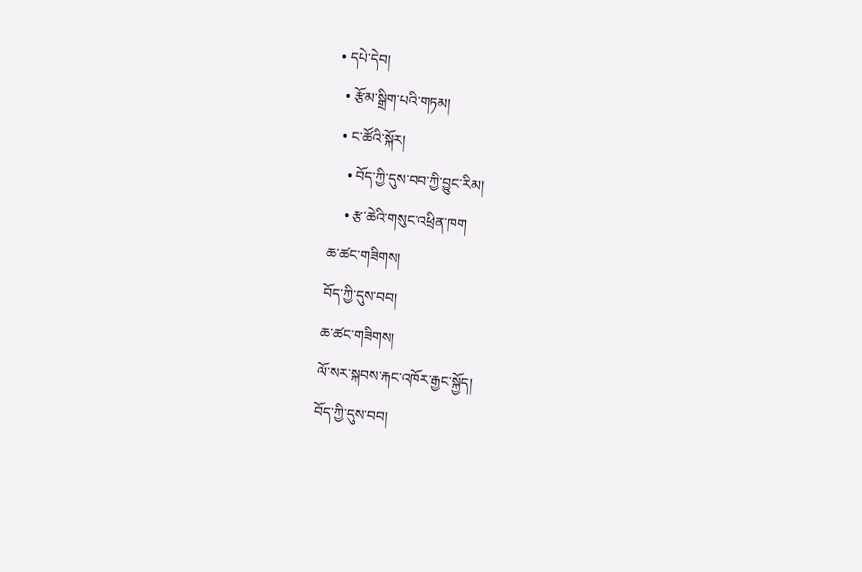• དཔེ་དེབ།
  • རྩོམ་སྒྲིག་པའི་གཏམ།
  • ང་ཚོའི་སྐོར།
    • བོད་ཀྱི་དུས་བབ་ཀྱི་བྱུང་རིམ།
    • རྩ་ཆེའི་གསུང་འཕྲིན་ཁག
ཆ་ཚང་གཟིགས།
བོད་ཀྱི་དུས་བབ།
ཆ་ཚང་གཟིགས།
ལོ་སར་སྐབས་རྐང་འཁོར་རྒྱང་སྐྱོད།
བོད་ཀྱི་དུས་བབ།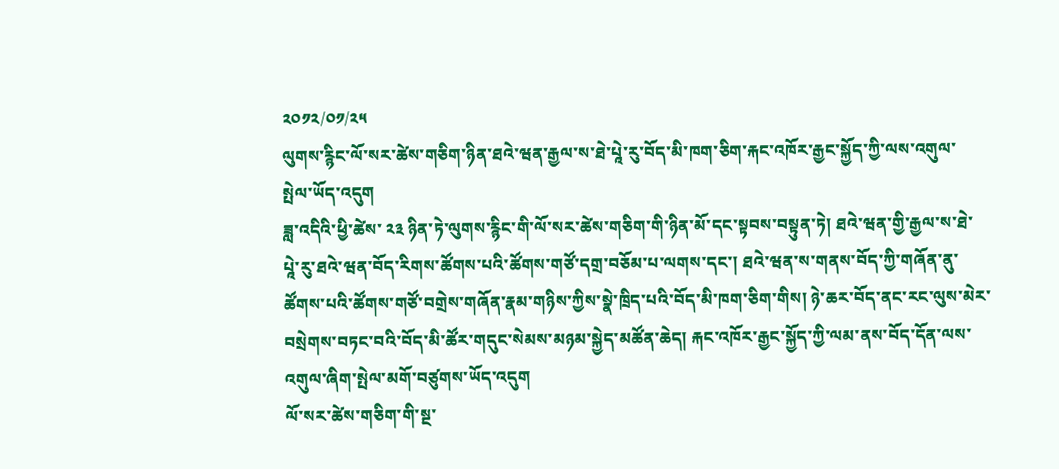༢༠༡༢/༠༡/༢༥
ལུགས་རྙིང་ལོ་སར་ཚེས་གཅིག་ཉིན་ཐའེ་ཝན་རྒྱལ་ས་ཐེ་པཱེ་རུ་བོད་མི་ཁག་ཅིག་རྐང་འཁོར་རྒྱང་སྐྱོད་ཀྱི་ལས་འགུལ་སྤེལ་ཡོད་འདུག
ཟླ་འདིའི་ཕྱི་ཚེས་ ༢༣ ཉིན་ཏེ་ལུགས་རྙིང་གི་ལོ་སར་ཚེས་གཅིག་གི་ཉིན་མོ་དང་སྟབས་བསྟུན་ཏེ། ཐའེ་ཝན་གྱི་རྒྱལ་ས་ཐེ་པཱེ་རུ་ཐའེ་ཝན་བོད་རིགས་ཚོགས་པའི་ཚོགས་གཙོ་དགྲ་བཅོམ་པ་ལགས་དང་། ཐའེ་ཝན་ས་གནས་བོད་ཀྱི་གཞོན་ནུ་ཚོགས་པའི་ཚོགས་གཙོ་བགྲེས་གཞོན་རྣམ་གཉིས་ཀྱིས་སྣེ་ཁྲིད་པའི་བོད་མི་ཁག་ཅིག་གིས། ཉེ་ཆར་བོད་ནང་རང་ལུས་མེར་བསྲེགས་བཏང་བའི་བོད་མི་ཚོར་གདུང་སེམས་མཉམ་སྐྱེད་མཚོན་ཆེད། རྐང་འཁོར་རྒྱང་སྐྱོད་ཀྱི་ལམ་ནས་བོད་དོན་ལས་འགུལ་ཞིག་སྤེལ་མགོ་བཙུགས་ཡོད་འདུག
ལོ་སར་ཚེས་གཅིག་གི་སྔ་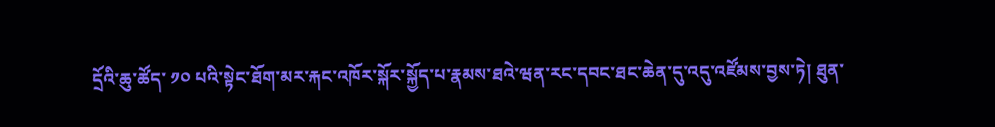དྲོའི་ཆུ་ཚོད་ ༡༠ པའི་སྟེང་ཐོག་མར་རྐང་འཁོར་སྐོར་སྐྱོད་པ་རྣམས་ཐའེ་ཝན་རང་དབང་ཐང་ཆེན་དུ་འདུ་འཛོམས་བྱས་ཏེ། ཐུན་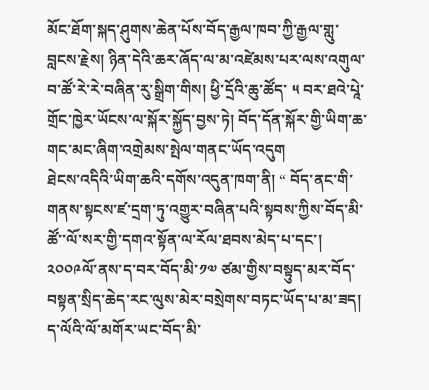མོང་ཐོག་སྐད་ཤུགས་ཆེན་པོས་བོད་རྒྱལ་ཁབ་ཀྱི་རྒྱལ་གླུ་བླངས་རྗེས། ཉིན་དེའི་ཆར་ཞོད་ལ་མ་འཛེམས་པར་ལས་འགུལ་བ་ཚོ་རེ་རེ་བཞིན་རུ་སྒྲིག་གིས། ཕྱི་དྲོའི་ཆུ་ཚོད་ ༥ བར་ཐའེ་པཱེ་གྲོང་ཁྱེར་ཡོངས་ལ་སྐོར་སྐྱོད་བྱས་ཏེ། བོད་དོན་སྐོར་གྱི་ཡིག་ཆ་གང་མང་ཞིག་འགྲེམས་སྤེལ་གནང་ཡོད་འདུག
ཐེངས་འདིའི་ཡིག་ཆའི་དགོས་འདུན་ཁག་ནི། “ བོད་ནང་གི་གནས་སྟངས་ཛ་དྲག་ཏུ་འགྱུར་བཞིན་པའི་སྟབས་ཀྱིས་བོད་མི་ཚོ་་ལོ་སར་གྱི་དགའ་སྟོན་ལ་རོལ་ཐབས་མེད་པ་དང་། ༢༠༠༩ལོ་ནས་ད་བར་བོད་མི་༡༧ ཙམ་གྱིས་བསྟུད་མར་བོད་བསྟན་སྲིད་ཆེད་རང་ལུས་མེར་བསྲེགས་བཏང་ཡོད་པ་མ་ཟད། ད་ལོའི་ལོ་མགོར་ཡང་བོད་མི་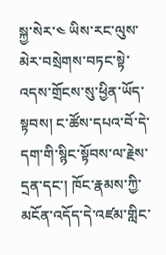སྐྱ་སེར་༤ ཡིས་རང་ལུས་མེར་བསྲེགས་བཏང་སྟེ་འདས་གྲོངས་སུ་ཕྱིན་ཡོད་སྟབས། ང་ཚོས་དཔའ་བོ་དེ་དག་གི་སྙིང་སྟོབས་ལ་རྗེས་དྲན་དང་། ཁོང་རྣམས་ཀྱི་མངོན་འདོད་དེ་འཛམ་གླིང་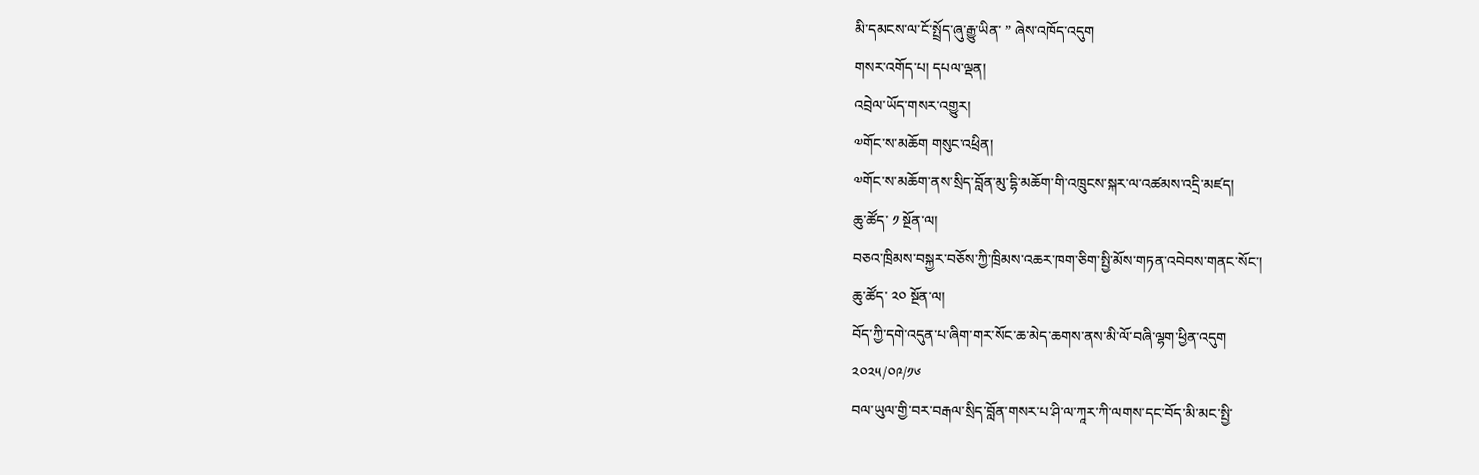མི་དམངས་ལ་ངོ་སྤྲོད་ཞུ་རྒྱུ་ཡིན་ ” ཞེས་འཁོད་འདུག
གསར་འགོད་པ། དཔལ་ལྡན།
འབྲེལ་ཡོད་གསར་འགྱུར།
༧གོང་ས་མཆོག གསུང་འཕྲིན།
༧གོང་ས་མཆོག་ནས་སྲིད་བློན་མུ་དྷི་མཆོག་གི་འཁྲུངས་སྐར་ལ་འཚམས་འདྲི་མཛད།
ཆུ་ཚོད་ ༡ སྔོན་ལ།
བཅའ་ཁྲིམས་བསྐྱར་བཅོས་ཀྱི་ཁྲིམས་འཆར་ཁག་ཅིག་སྤྱི་མོས་གཏན་འབེབས་གནང་སོང་།
ཆུ་ཚོད་ ༢༠ སྔོན་ལ།
བོད་ཀྱི་དགེ་འདུན་པ་ཞིག་གར་སོང་ཆ་མེད་ཆགས་ནས་མི་ལོ་བཞི་ལྷག་ཕྱིན་འདུག
༢༠༢༥/༠༩/༡༦
བལ་ཡུལ་གྱི་བར་བརྒལ་སྲིད་བློན་གསར་པ་ཤི་ལ་ཀཱར་ཀི་ལགས་དང་བོད་མི་མང་སྤྱི་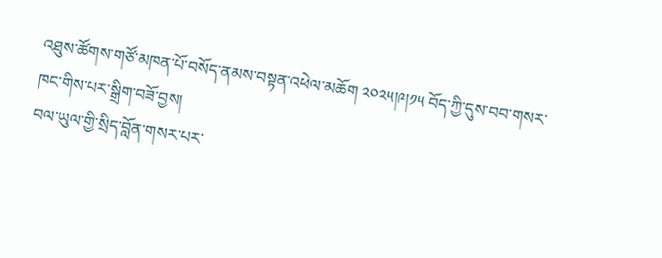འཐུས་ཚོགས་གཙོ་མཁན་པོ་བསོད་ནམས་བསྟན་འཕེལ་མཆོག ༢༠༢༥།༩།༡༥ བོད་ཀྱི་དུས་བབ་གསར་ཁང་གིས་པར་སྒྲིག་བཟོ་བྱས།
བལ་ཡུལ་གྱི་སྲིད་བློན་གསར་པར་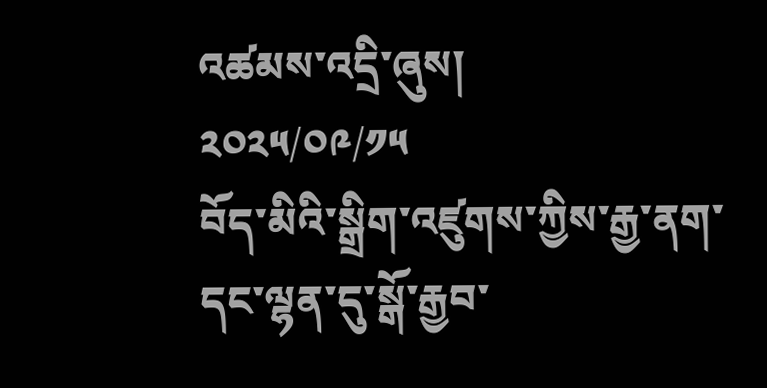འཚམས་འདྲི་ཞུས།
༢༠༢༥/༠༩/༡༥
བོད་མིའི་སྒྲིག་འཛུགས་ཀྱིས་རྒྱ་ནག་དང་ལྷན་དུ་སྒོ་རྒྱབ་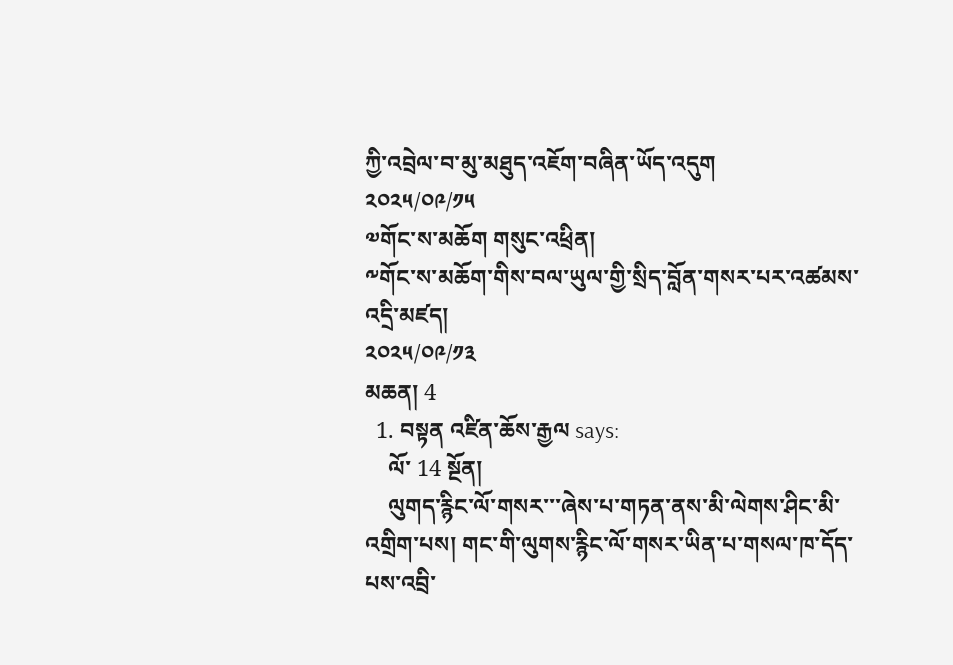ཀྱི་འབྲེལ་བ་མུ་མཐུད་འཇོག་བཞིན་ཡོད་འདུག
༢༠༢༥/༠༩/༡༥
༧གོང་ས་མཆོག གསུང་འཕྲིན།
༸གོང་ས་མཆོག་གིས་བལ་ཡུལ་གྱི་སྲིད་བློན་གསར་པར་འཚམས་འདྲི་མཛད།
༢༠༢༥/༠༩/༡༣
མཆན། 4
  1. བསྟན འཛིན་ཆོས་རྒྱལ says:
    ལོ་ 14 སྔོན།
    ལུགད་རྙིང་ལོ་གསར་་་ཞེས་པ་གཏན་ནས་མི་ལེགས་ཤིང་མི་འགྲིག་པས། གང་གི་ལུགས་རྙིང་ལོ་གསར་ཡིན་པ་གསལ་ཁ་དོད་པས་འབྲི་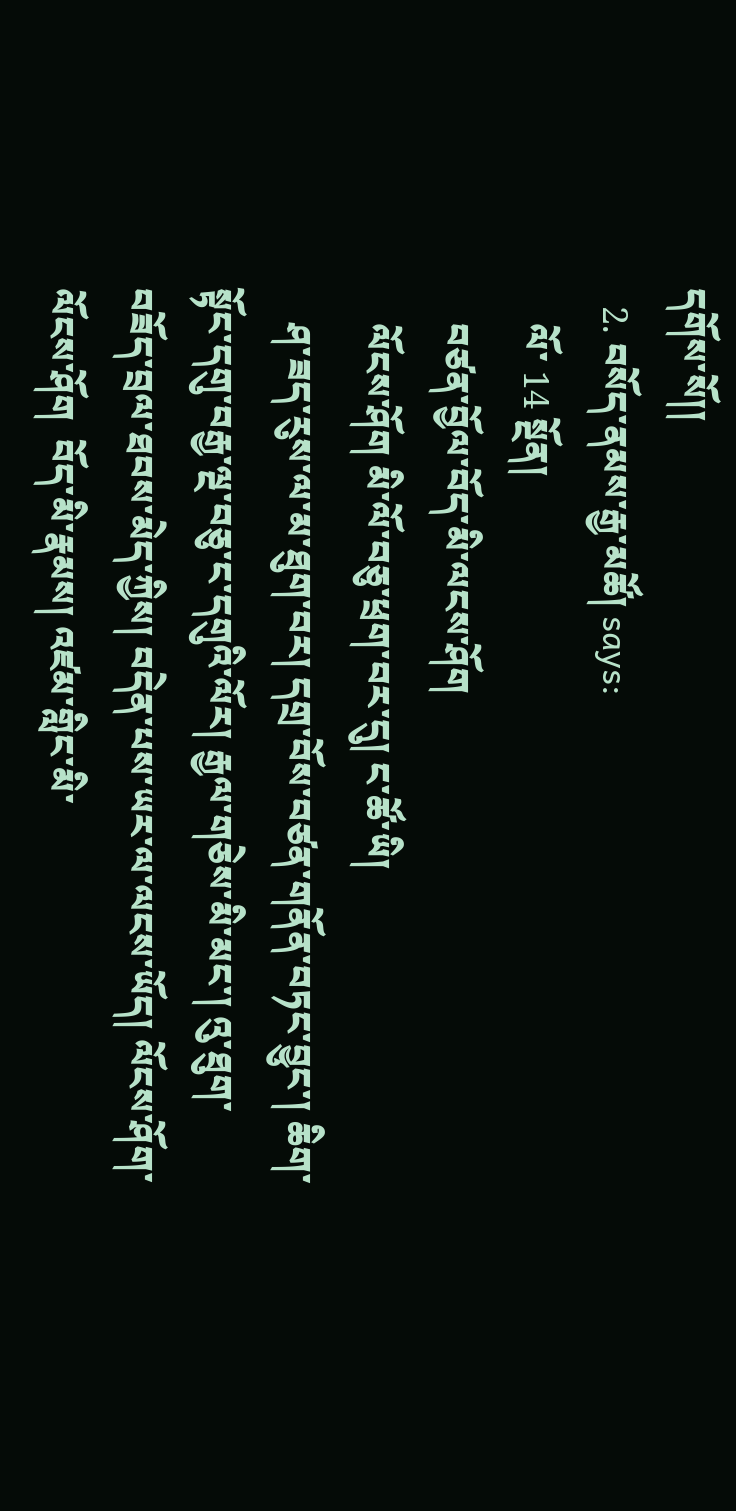དགོས་སོ།།
  2. བསོད་ནམས་རྒྱ་མཚོ། says:
    ལོ་ 14 སྔོན།
    བཙན་བྱོལ་བོད་མི་ལངས་ཤོག
    ལོངས་ཤོག མི་ལོ་བཅུ་ཕྲག་བར་དུ། ང་ཚོ་ཡི།
    ཤ་ཟད་རུས་ལ་མ་ཐུག་བར། དགྲ་བོས་བཙན་གནོན་བཏང་བྱུང་། ཆིག་སྟོང་དགུ་བརྒྱ་ལྔ་བཅུ་ང་དགུའི་ལོར། རྒྱལ་གཅེས་མི་མང་། འུ་ཐུག་བཟོད་བྲལ་ཐབས་མེད་ཀྱིས། བདེན་པས་ཡར་ལ་ལངས་ཡོད། ལོངས་ཤོག་ལོངས་ཤོག  བོད་མི་རྣམས། འཛམ་གླིང་མི་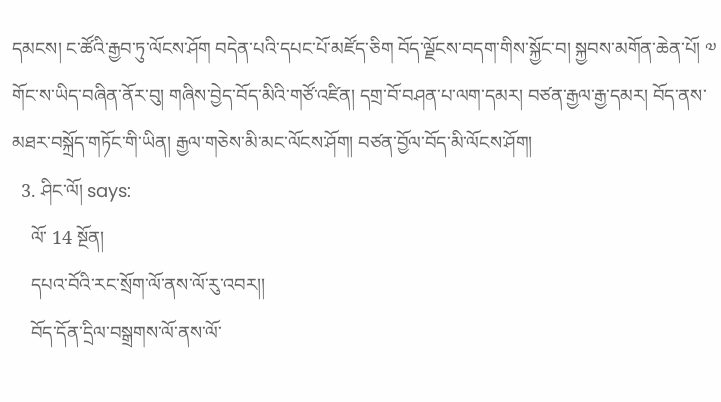དམངས། ང་ཚོའི་རྒྱབ་ཏུ་ལོངས་ཤོག བདེན་པའི་དཔང་པོ་མཛོད་ཅིག བོད་ལྗོངས་བདག་གིས་སྐྱོང་བ། སྐྱབས་མགོན་ཆེན་པོ། ༧ གོང་ས་ཡིད་བཞིན་ནོར་བུ། གཞིས་བྱེད་བོད་མིའི་གཙོ་འཛིན། དགྲ་བོ་བཤན་པ་ལག་དམར། བཙན་རྒྱལ་རྒྱ་དམར། བོད་ནས་མཐར་བསྐྲོད་གཏོང་གི་ཡིན། རྒྱལ་གཅེས་མི་མང་ལོངས་ཤོག། བཙན་བྱོལ་བོད་མི་ལོངས་ཤོག།
  3. ཤིང་ལོ། says:
    ལོ་ 14 སྔོན།
    དཔའ་བོའི་རང་སྲོག་ལོ་ནས་ལོ་རུ་འབར།།
    བོད་དོན་དྲིལ་བསྒྲགས་ལོ་ནས་ལོ་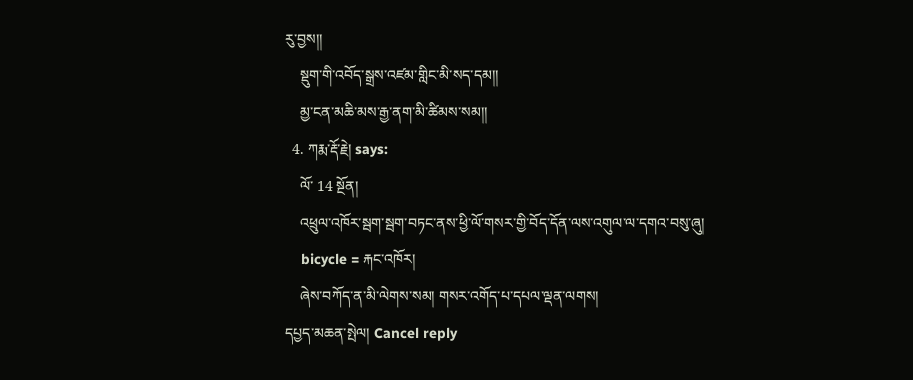རུ་བྱས།།
    སྡུག་གི་འབོད་སྒྲས་འཛམ་གླིང་མི་སད་དམ།།
    མྱ་ངན་མཆི་མས་རྒྱ་ནག་མི་ཚིམས་སམ།།
  4. ཀརྨ་རྡོ་རྗེ། says:
    ལོ་ 14 སྔོན།
    འཕྲུལ་འཁོར་སྦག་སྦག་བཏང་ནས་ཕྱི་ལོ་གསར་གྱི་བོད་དོན་ལས་འགུལ་ལ་དགའ་བསུ་ཞུ།
    bicycle = རྐང་འཁོར།
    ཞེས་བཀོད་ན་མི་ལེགས་སམ། གསར་འགོད་པ་དཔལ་ལྡན་ལགས།
དཔྱད་མཆན་སྤེལ། Cancel reply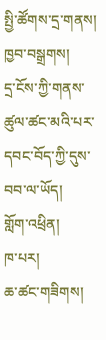སྤྱི་ཚོགས་དྲ་གནས།
ཁྱབ་བསྒྲགས།
དྲ་ངོས་ཀྱི་གནས་ཚུལ་ཚང་མའི་པར་དབང་བོད་ཀྱི་དུས་བབ་ལ་ཡོད།
གློག་འཕྲིན།
ཁ་པར།
ཆ་ཚང་གཟིགས།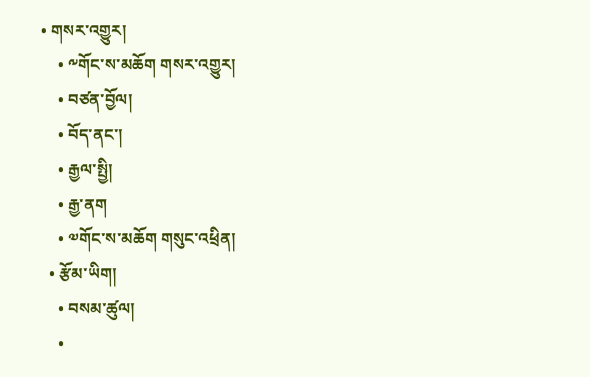• གསར་འགྱུར།
    • ༸གོང་ས་མཆོག གསར་འགྱུར།
    • བཙན་བྱོལ།
    • བོད་ནང་།
    • རྒྱལ་སྤྱི།
    • རྒྱ་ནག
    • ༧གོང་ས་མཆོག གསུང་འཕྲིན།
  • རྩོམ་ཡིག།
    • བསམ་ཚུལ།
    •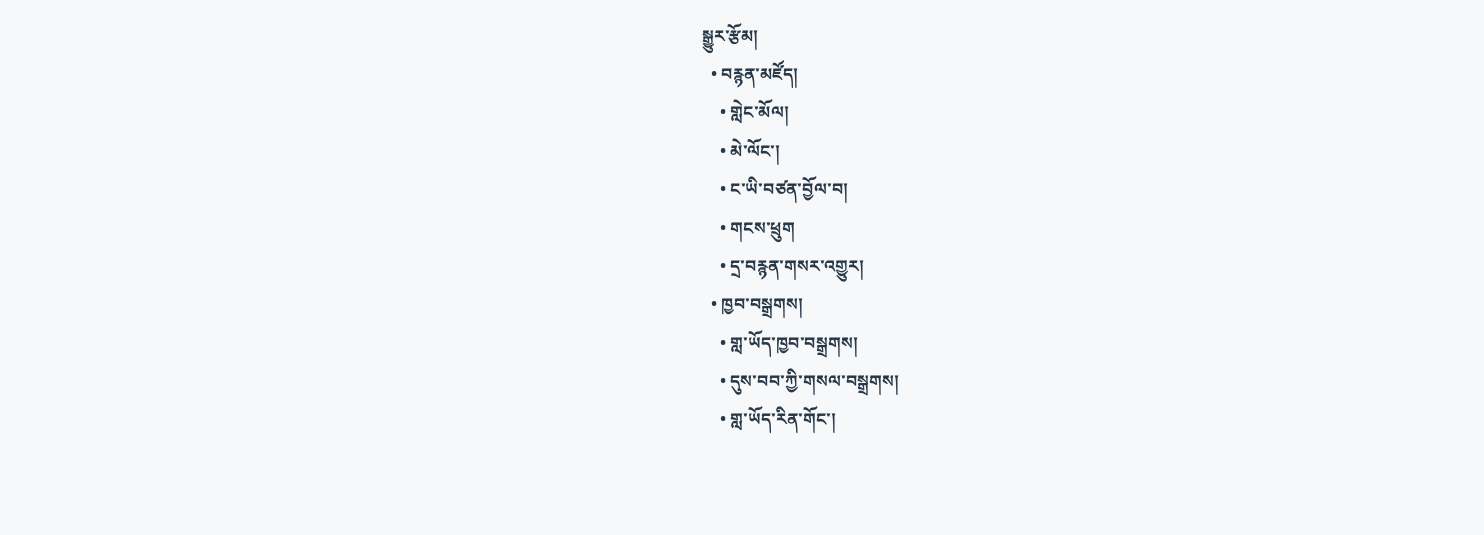སྒྱུར་རྩོམ།
  • བརྙན་མཛོད།
    • གླེང་མོལ།
    • མེ་ལོང་།
    • ང་ཡི་བཙན་བྱོལ་བ།
    • གངས་ཕྲུག
    • དྲ་བརྙན་གསར་འགྱུར།
  • ཁྱབ་བསྒྲགས།
    • གླ་ཡོད་ཁྱབ་བསྒྲགས།
    • དུས་བབ་ཀྱི་གསལ་བསྒྲགས།
    • གླ་ཡོད་རིན་གོང་།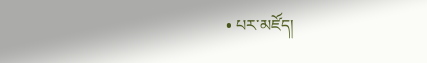• པར་མཛོད།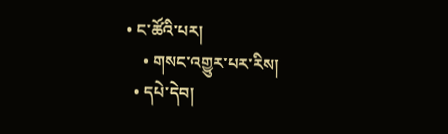• ང་ཚོའི་པར།
    • གསང་འགྱུར་པར་རིས།
  • དཔེ་དེབ།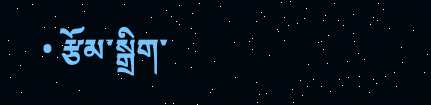• རྩོམ་སྒྲིག་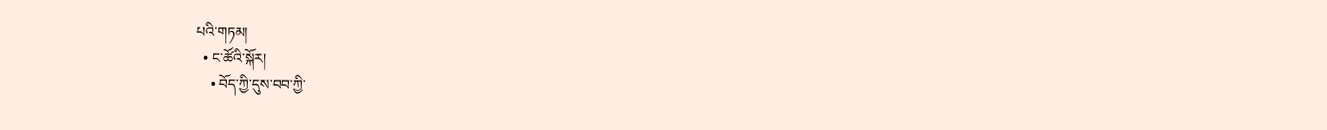པའི་གཏམ།
  • ང་ཚོའི་སྐོར།
    • བོད་ཀྱི་དུས་བབ་ཀྱི་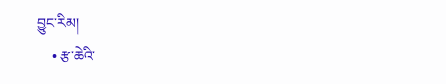བྱུང་རིམ།
    • རྩ་ཆེའི་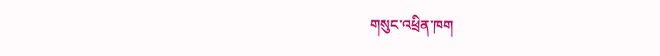གསུང་འཕྲིན་ཁག